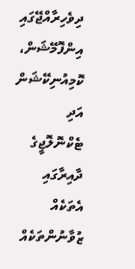ދިވެހިރާއްޖޭގައި އިންފޮމޭޝަން، ކޮމިއުނިކޭޝަން އަދި ޓެކްނޮލޮޖީގެ ދާއިރާގައި އެތަކެއް ޒުވާނުންތަކެއް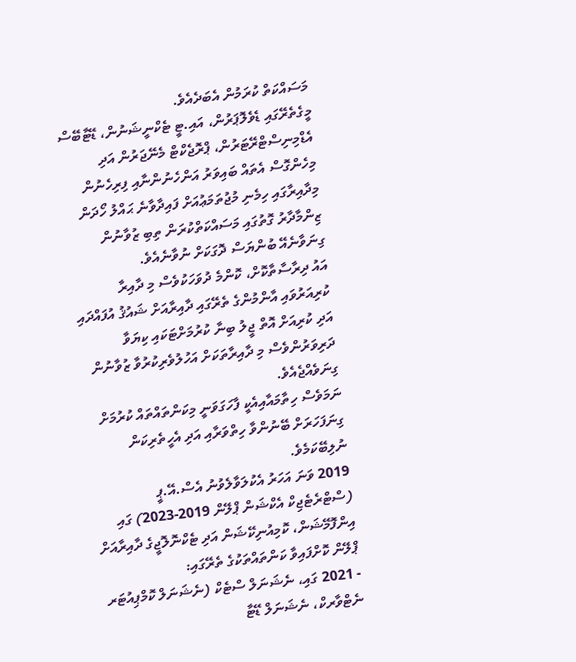މަސައްކަތް ކުރަމުން އެބަދެއެވެ.
މީގެތެރޭގައި ޑެވެލޮޕަރުން، އައި.ޓީ ޓެކްނީޝަނުން، ޑޭޓާބޭސް އެޑްމިނިސްޓްރޭޓަރުން، ޕްރޮޖެކްޓް މެނޭޖަރުން އަދި މިހެންގޮސް އެތައް ބައިވަރު އަންހެނުންނާއި ފިރިހެނުން މިދާއިރާގައި ހިމެނި މުޖުތަމަޢުއަށް ފައިދާވާނެ ޙައްލު ހޯދަން ޒިންމާދާރު ގޮތުގައި މަސައްކަތްކުރަން ތިބި ޒުވާނުން ގިނަވާނެއޭ ބުންޔަސް ދޮގަކަށް ނުވާނެއެވެ.
އައު ދިރާސާތާކޮށް، ކޮންމެ ދުވަހަކުވެސް މި ދާއިރާ ކުރިއަރުވައި އާންމުންގެ ތެރޭގައި ދާއިރާއަށް ޝައުޤު އުފައްދައި އަދި ކުރިއަށް އޮތް ޖީލު ބިނާ ކުރުމަށްޓަކައި ކިޔަވާ ދަރިވަރުންވެސް މި ދާއިރާތަކަށް އަހުލުވެރިކުރުވާ ޒުވާނުން ގިނަވެއްޖެއެވެ.
ނަމަވެސް ހިތާމައާއިއެކީ ފާހަގަވަނީ މިކަންތައްތައް ކުރުމަށް ގިނަފަހަރަށް ބޭނުންވާ ހިތްވަރާއި އަދި އެހީތެރިކަން ނުލިބޭކަމެވެ.
2019 ވަނަ އަހަރު އެކުލަވާލެވުނު އެސް.އޭ.ޕީ (ސްޓްރެޓެޖިކް އެކްޝަން ޕްލޭން 2019-2023) ގައި އިންފޮމޭޝަން، ކޮމިއުނިކޭޝަން އަދި ޓެކްނޮލޮޖީގެ ދާއިރާއަށް ޕްލޭން ކޮށްފައިވާ ކަންތައްތަކުގެ ތެރޭގައި:
- 2021 ގައި، ނެޝަނަލް ސްޓެކް (ނެޝަނަލް ކޮމްޕިއުޓަރ ނެޓްވާރކް، ނެޝަނަލް ޑޭޓާ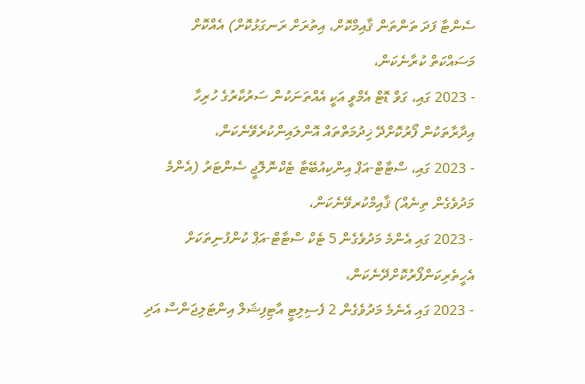ސެންޓާ ފަދަ ތަންތަން ޤާއިމްކޮށް، އިތުރަށް ރަނގަޅުކޮށް) އެއްކޮށް މަސައްކަތް ކުރާނެކަން،
- 2023 ގައި، ގަވް ޑޮޓް އެމްވީ އަކީ އެއްތަނަކުން ސަރުކާރުގެ ހުރިހާ އިދާރާތަކުން ފޯރުކޮށްދޭ ޚިދުމަތްތައް އޮންލައިންކުރެވޭނެކަން،
- 2023 ގައި، ސްޓާޓް-އަޕް އިންކިއުބޭޓާ ޓެކްނޮލޮޖީ ސެންޓަރު (އެންމެ މަދުވެގެން ތިނެއް) ޤާއިމްކުރވޭނެކަން،
- 2023 ގައި އެންމެ މަދުވެގެން 5 ޓެކް ސްޓާޓް-އަޕް ކުންފުނިތަކަށް އެހީތެރިކަންފޯރުކޮށްދޭނެކަން،
- 2023 ގައި އެނެމެ މަދުވެގެން 2 ފެސިލިޓީ އާޓިފިޝަލް އިންޓަލިޖަންސް އަދި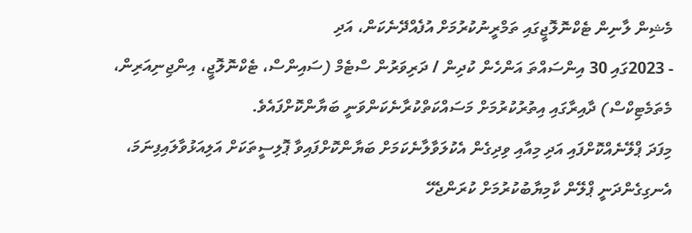މެޝިން ލާނިން ޓެކްނޮލޮޖީގައި ތަމްރީނުކުރުމަށް އުފެއްދޭނެކަން، އަދި
- 2023ގައި 30 އިންސައްތަ އަންހެން ކުދިން / ދަރިވަރުން ސްޓެމް (ސައިންސް، ޓެކްނޮލޮޖީ، އިންޖިނިއަރިން، މެތަމެޓިކްސް) ދާއިރާގައި އިތުރުކުރުމަށް މަސައްކަތްކުރާނެކަންވަނީ ބަޔާންކޮށްފައެވެ.
މިފަދަ ޕްލޭނެއްކޮށްފައި އަދި މިއާއި ވިދިގެން އެކުލަވާލާނެކަމަށް ބަޔާންކޮށްފައިވާ ޕޮލިސީތަކަށް އަލިއަޅުވާލައިފިނަމަ، އެނގިގެންދަނީ ޕްލޭން ކާމިޔާބުކުރުމަށް ކުރަންޖެހޭ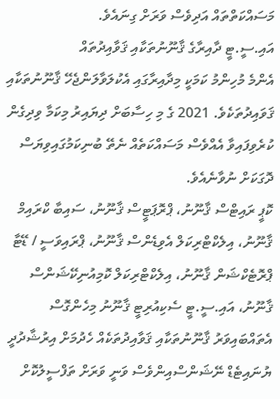މަސައްކަތްތައް އަދިވެސް ވަރަށް ގިނައެވެ.
އައި.ސީ.ޓީ ދާއިރާގެ ޤާނޫނުތަކާއި ޤަވާއިދުތައް
އެންމެ މުހިންމު ކަމަކީ މިދާއިރާގައި އެކުލަވާލަންޖެހޭ ޤާނޫނުތަކާއި ޤަވައިދުތަކެވެ. 2021 ގެ މި ހިސާބަށް ދިޔައިރު މިކަމާ ވިދިގެން ކުރެވިފައިވާ އެއްވެސް މަސައްކަތެއް ނެތޭ ބުނިކަމުގައިވިޔަސް ދޮގަކަށް ނުވާނެއެވެ.
ކޮޕީ ރައިޓްސް ޤާނޫނު، ޕްރޮޕަޓީސް ޤާނޫނު، ސައިބާ ކްރައިމް ޤާނޫނު، އިލެކްޓްރިކަލް އެވިޑެންސް ޤާނޫނު، ޕްރައިވަސީ / ޑޭޓާ ޕްރޮޓެކްޝަން ޤާނޫނު، އިލެކްޓްރިކަލް ކޮމިއުނިކޭޝަންސް ޤާނޫނު، އައި.ސީ.ޓީ ސެކިއުރިޓީ ޤާނޫނު މިހެންގޮސް އެތައްބައިވަރު ޤާނޫނުތަކާއި ޤަވާއިދުތަކެއް ހެދުމަށް އިރުޝާދުދީ ޔުނައިޓެޑް ނޭޝަންސްއިންވެސް ވަނީ ވަރަށް ތަފްސީލުކޮށް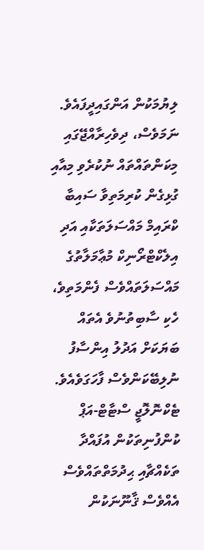ލިޔުމަކުން އަންގައިދީފައެވެ.
ނަމަވެސް، ދިވެހިރާއްޖޭގައި މިކަންތައްތައް ނުކުރެވި މިއާއި ގުޅިގެން ކުރިމަތިވާ ސައިބާ ކްރައިމް މައްސަލަތަކާއި އަދި އިލެކްޓްރޯނިކް މުޢާމަލާތުގެ މައްސަލަތައްވެސް ފެންމަތިވެ، ހެކި ސާބިތުނުވެ އެތައް ބަޔަކަށް އަދުލު އިންސާފު ނުލިބޭކަންވެސް ފާހަގަވެއެވެ. ޓެކްނޮލޮޖީ ސްޓާޓް-އަޕް ކުންފުނިތަކުން އުފައްދާ ތަކެއްޗާއި ޙިދުމަތްތައްވެސް އެއްވެސް ޤާނޫނަކުން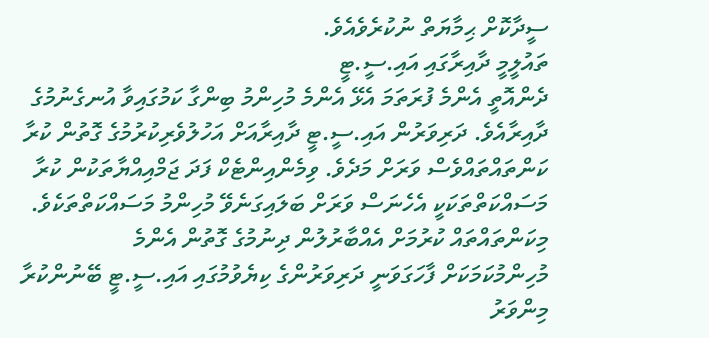ސީދާކޮށް ޙިމާޔަތް ނުކުރެވެއެވެ.
ތައުލީމީ ދާއިރާގައި އައި.ސީ.ޓީ
ދެންއޮތީ އެންމެ ފުރަތަމަ އެޅޭ އެންމެ މުހިންމު ބިންގާ ކަމުގައިވާ އުނގެނުމުގެ ދާއިރާއެވެ. ދަރިވަރުން އައި.ސީ.ޓީ ދާއިރާއަށް އަހުލުވެރިކުރުމުގެ ގޮތުން ކުރާ ކަންތައްތައްވެސް ވަރަށް މަދެވެ. ވިމެންއިންޓެކް ފަދަ ޖަމްއިއްޔާތަކުން ކުރާ މަސައްކަތްތަކަކީ އެހެނަސް ވަރަށް ބަލައިގަނެވޭ މުހިންމު މަސައްކަތްތަކެވެ.
މިކަންތައްތައް ކުރުމަށް އެއްބާރުލުން ދިނުމުގެ ގޮތުން އެންމެ މުހިންމުކަމަކަށް ފާހަގަވަނީ ދަރިވަރުންގެ ކިޔެވުމުގައި އައި.ސީ.ޓީ ބޭނުންކުރާ މިންވަރު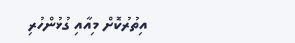އިތުރުކޮށް މިއާއި ގުޅުންހުރި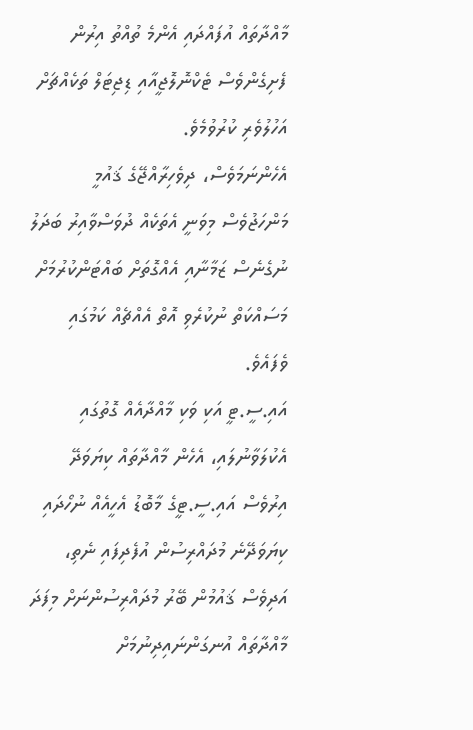މާއްދާތައް އުފައްދައި އެންމެ ތުއްތު އިރުން ފެށިގެންވެސް ޓެކްނޮލޮޖީއާއި ޑިޖިޓަލް ތަކެއްޗަށް އަހުލުވެރި ކުރުވުމެވެ.
އެހެންނަމަވެސް، ދިވެހިރާއްޖޭގެ ޤައުމީ މަންހަޖުވެސް މިވަނީ އެތަކެއް ދުވަސްވާއިރު ބަދަލު ނުގެނެސް ޒަމާނާއި އެއްގޮތަށް ބައްޓަންކުރުމަށް މަސައްކަތް ނުކުރެވި އޮތް އެއްޗެއް ކަމުގައި ވެފައެވެ.
އައި.ސީ.ޓީ އަކި ވަކި މާއްދާއެއް ގޮތުގައި އެކުލަވާނުލައި، އެހެން މާއްދާތައް ކިޔަވަދޭ އިރުވެސް އައި.ސީ.ޓީގެ މާބޮޑު އެހީއެއް ނުހޯދައި ކިޔަވަދޭނެ މުދައްރިސުން އުފެދިފައި ނެތި، އަދިވެސް ޤައުމުން ބޭރު މުދައްރިސުންނަށް މިފަދަ މާއްދާތައް އުނގަންނައިދިނުމަށް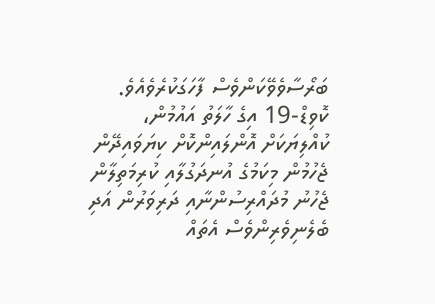ބަރޯސާވެވޭކަންވެސް ފާހަގަކުރެވެއެވެ.
ކޮވިޑް-19 އިގެ ހާލަތު އައުމުން، ކުއްލިޔަކަށް އޮންލައިންކޮށް ކިޔަވައިދޭން ޖެހުމުން މިކަމުގެ އުނދަގުލާއި ކުރިމަތިލާން ޖެހުނު މުދައްރިސުންނާއި ދަރިވަރުން އަދި ބެލެނިވެރިންވެސް އެތައް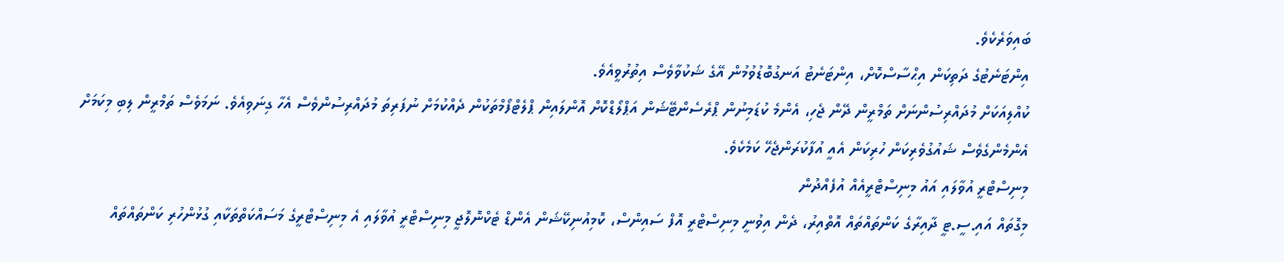ބައިވަރެކެވެ.
އިންޓަނެޓުގެ ދަތިކަން އިޙްސާސްކޮށް، އިންޓަނެޓު އަނގުބޮޑުވުމުން އޭގެ ޝަކުވާވެސް އިތުރުވީއެވެ.
ކުއްލިއަކަށް މުދައްރިސުންނަށް ތަމްރީން ދޭން ޖެހި، އެންމެ ކުޑަމިނުން ޕްރެސެންޓޭޝަން އަޕްލޯޑްކޮށް އޮންލައިން ޕްލެޓްފޯމްތަކުން ދެއްކުމަށް ނުފަރިތަ މުދައްރިސުންވެސް އެހާ ގިނަވިއެވެ. ނަމަވެސް ތަމްރީން ލިބި މިކަމަށް އެންމެންގެވެސް ޝައުގުވެރިކަން ހުރިކަން އެއީ އުފާކުރަންޖެހޭ ކަމެކެވެ.
މިނިސްޓްރީ އުވާލައި އައު މިނިސްޓްރީއެއް އުފެއްދުން
މިގޮތައް އައި.ސީ.ޓީ ދާއިރާގެ ކަންތައްތައް އޮތްއިރު، ދެން އިވުނީ މިނިސްޓްރީ އޮފް ސައިންސް، ކޮމިއުނިކޭޝަން އެންޑް ޓެކްނޮލޮޖީ މިނިސްޓްރީ އުވާލައި އެ މިނިސްޓްރީގެ މަސައްކަތްތަކާއި ގުޅުންހުރި ކަންތައްތައް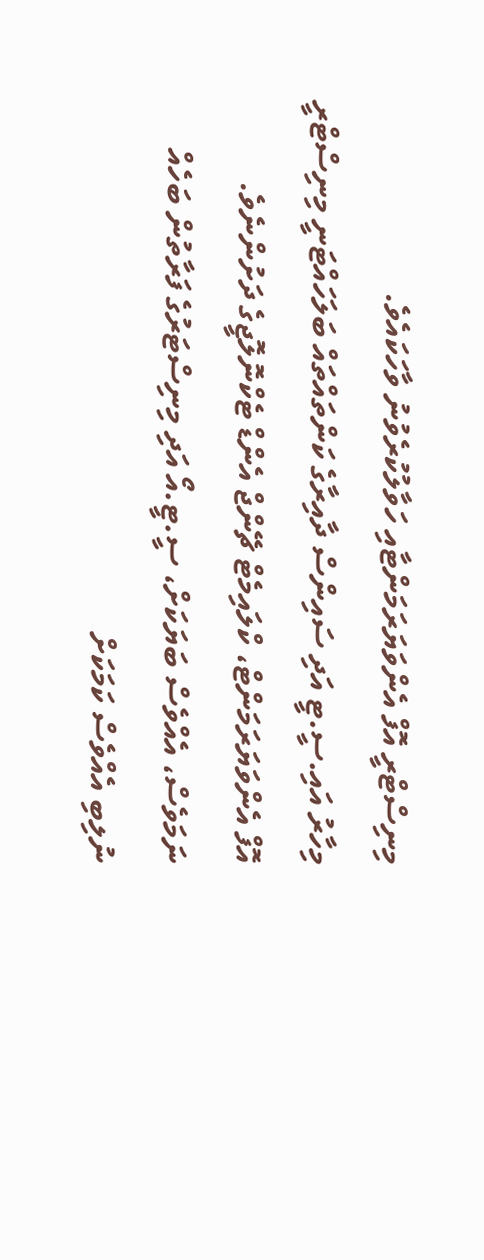މިނިސްޓްރީ އޮފް އެންވަޔަރަމަންޓާއި ހަވާލުކުރެވުނު ވާހަކައެވެ.
މިހާރު އައި.ސީ.ޓީ އަދި ސައިންސް ދާއިރާގެ ކަންތައްތައް ބަލަހައްޓަނީ މިނިސްޓްރީ އޮފް އެންވަޔަރަމަންޓް، ކްލައިމެޓް ޗޭންޖް އެންޑް ޓެކްނޮލޮޖީގެ ދަށުންނެވެ.
ނަމަވެސް، އެއްވެސް ބަޔަކަށް، ސީ.ޓީ.އޯ އަދި މިނިސްޓަރުގެ ފަރާތުން ބަހެއް ނުލިބި އެއްވެސް ކަމަކަށް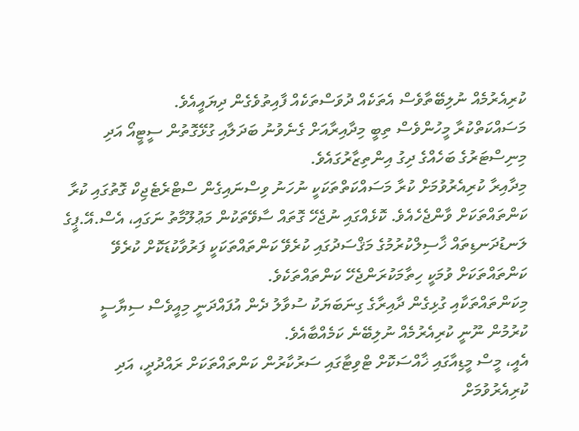ކުރިއެރުމެއް ނުލިބޭތާވެސް އެތަކެއް ދުވަސްތަކެއް ފާއިތުވެގެން ދިޔައީއެވެ.
މަސައްކަތްކުރާ މީހުންވެސް ތިބީ މިދާއިރާއަށް ގެނެވުނު ބަދަލާއި ގުޅޭގޮތުން ސީޓީއޯ އަދި މިނިސްޓަރުގެ ބަހެއްގެ ދިގު އިންތިޒާރުގައެވެ.
މިދާއިރާ ކުރިއެރުވުމަށް ކުރާ މަސައްކަތްތަކަކީ ނުހަނު ވިސްނައިގެން ސްޓްރެޓެޖިކް ގޮތުގައި ކުރާ ކަންތައްތަކަށް ވާންޖެހެއެވެ. ކޮޅެއްގައި ނުޖެހޭ ގޮތައް ސާވޭތަކުން މަޢުލޫމާތު ނަގައި، އެސް.އޭ.ޕީގެ ލަނޑުދަނޑިތައް ޚާސިލްކުރުމުގެ މަޤްސަދުގައި ކުރެވޭ ކަންތައްތަކަކީ ފަރުވާކުޑަކޮށް ކުރެވޭ ކަންތައްތަކަށް ވުމަކީ ހިތާމަކުރަންޖެހޭ ކަންތައްތަކެވެ.
މިކަންތައްތަކާއި ގުޅިގެން ދާއިރާގެ ގިނަބަޔަކު ސުވާލު ދެން އުފައްދަނީ މިއީވެސް ސިޔާސީ ކުރުމުން ނޫނީ ކުރިއެރުމެއް ނުލިބޭނެ ކަމެއްބާއެވެ.
އެއީ، މީސް މީޑިއާގައި ޚާއްސަކޮށް ޓްވިޓާގައި ސަރުކާރުން ކަންތައްތަކަށް ރައްދުދީ، އަދި ކުރިއެރުވުމަށް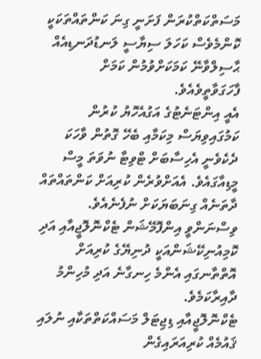މަސަތްކަތްކުރަން ފަށަނީ ގިނަ ކަންތައްތަކަކީ ކޮންމެވެސް ކަހަލަ ސިޔާސީ ލަނޑުދަނޑިއެއް ޙާސިލްވާނޭ ކަމަކަށްވުމުން ކަމަށް ފާހަގަވާތީވެއެވެ.
އެއީ އިންޓަނެޓުގެ އަގުއެހޮޔު ކުރުން ކަމުގައިވިޔަސް މިކަމާއި ބެހޭ ގޮތުން ވާހަކަ ދެކެވެނީ އެހިސާބަށް ޓްވިޓާ ނުވަތަ މީސް މީޑިއާގައެވެ. އެއަށްވުރެން ކުރިއަށް ކަންތައްތައް ދާތަނެއް ގިނަބަޔަކަށް ނުފެނެއެވެ.
ވިސްނަންވީ އިންފޮމޭޝަން ޓެކްނޮލޮޖީއާއި އަދި ކޮމިއުނިކޭޝަންއަކީ ދުނިޔޭގެ ކުރިއަށް އޮތްތާނގައި އެންމެ ހިނގާނެ އަދި މުހިންމު ދާއިރާކަމެވެ.
ޓެކްނޮލޮޖީއާއި ޑިޖިޓަލް މަސައްކަތްތަކާއި ނުލައި ޤައުމެއް ކުރިއަރައިގެން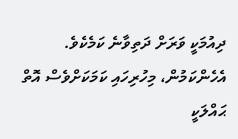ދިއުމަކީ ވަރަށް ދަތިވާނެ ކަމެކެވެ.
އެހެންކަމުން، މިހުރިހައި ކަމަކަށްވެސް އޮތް ޙައްލަކީ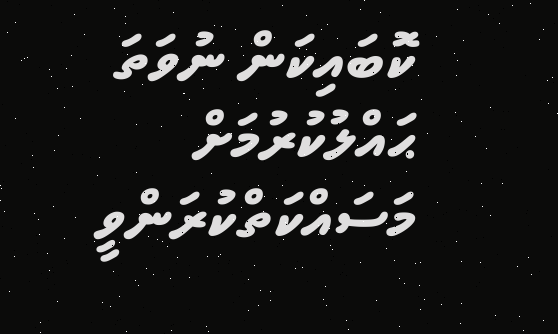ކޮބައިކަން ނުވަތަ ޙައްލުކުރުމަށް މަސައްކަތްކުރަންވީ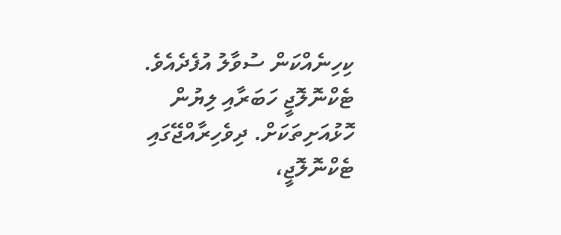ކިހިނެއްކަން ސުވާލު އުފެދެއެވެ.
ޓެކްނޮލޮޖީ ހަބަރާއި ލިޔުން ހޮޅުއަށިތަކަށް. ދިވެހިރާއްޖޭގައި ޓެކްނޮލޮޖީ،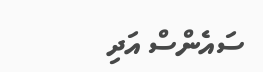ސައެންސް އަދި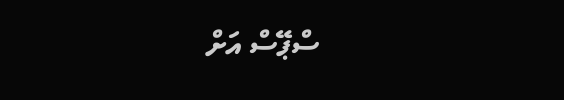ސްޕޭސް އަށް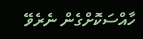ހާއްސަކޮށްގެން ނެރެވޭ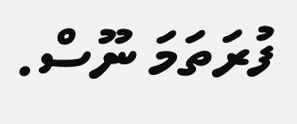ފުރަތަމަ ނޫސް.